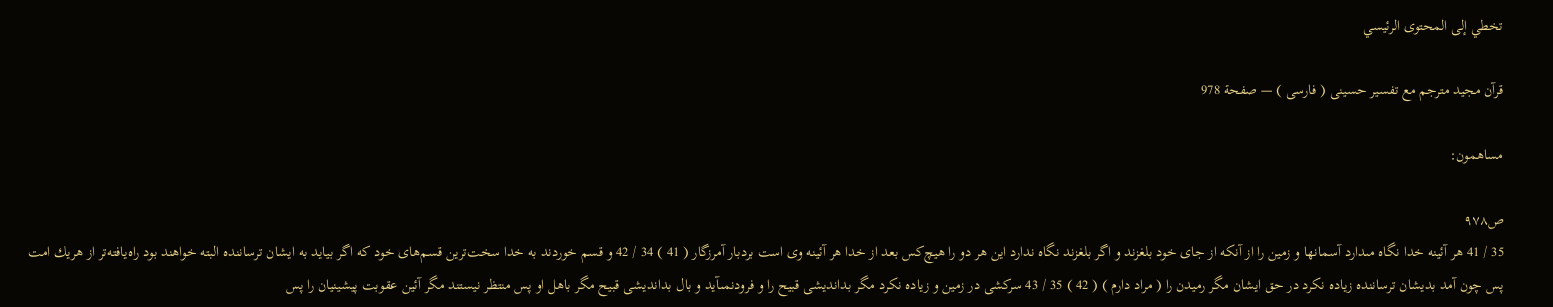تخطي إلى المحتوى الرئيسي

قرآن مجيد مترجم مع تفسير حسينى ( فارسى ) — صفحة 978

مساهمون:

ص٩٧٨
35 / 41 هر آئينه خدا نگاه مىدارد آسمانها و زمين را از آنكه از جاى خود بلغزند و اگر بلغزند نگاه ندارد اين هر دو را هيچ‌كس بعد از خدا هر آئينه وى است بردبار آمرزگار ( 41 ) 34 / 42 و قسم خوردند به خدا سخت‌ترين قسم‌هاى خود كه اگر بيايد به ايشان ترساننده البته خواهند بود راه‌يافته‌تر از هريك امت پس چون آمد بديشان ترساننده زياده نكرد در حق ايشان مگر رميدن را ( مراد دارم ) ( 42 ) 35 / 43 سركشى در زمين و زياده نكرد مگر بدانديشى قبيح را و فرودنمىآيد و بال بدانديشى قبيح مگر باهل او پس منتظر نيستند مگر آئين عقوبت پيشينيان را پس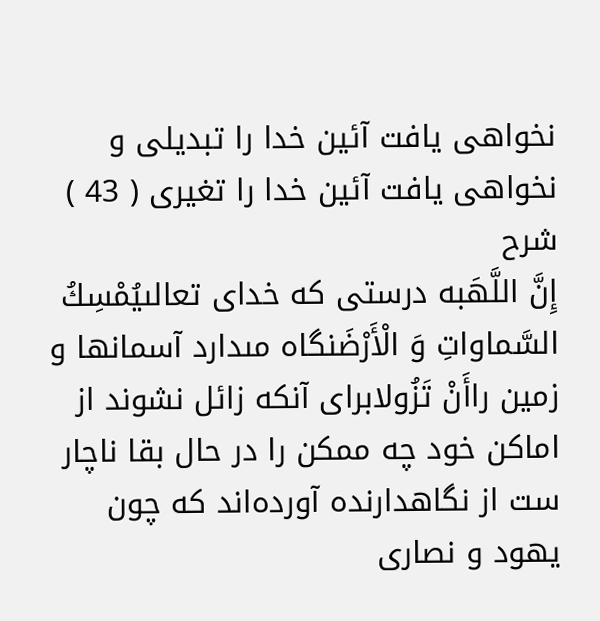نخواهى يافت آئين خدا را تبديلى و نخواهى يافت آئين خدا را تغيرى ( 43 )
شرح
إِنَّ اللَّهَبه درستى كه خداى تعالىيُمْسِكُ السَّماواتِ وَ الْأَرْضَنگاه مىدارد آسمانها و زمين راأَنْ تَزُولابراى آنكه زائل نشوند از اماكن خود چه ممكن را در حال بقا ناچار ست از نگاهدارنده آورده‌اند كه چون يهود و نصارى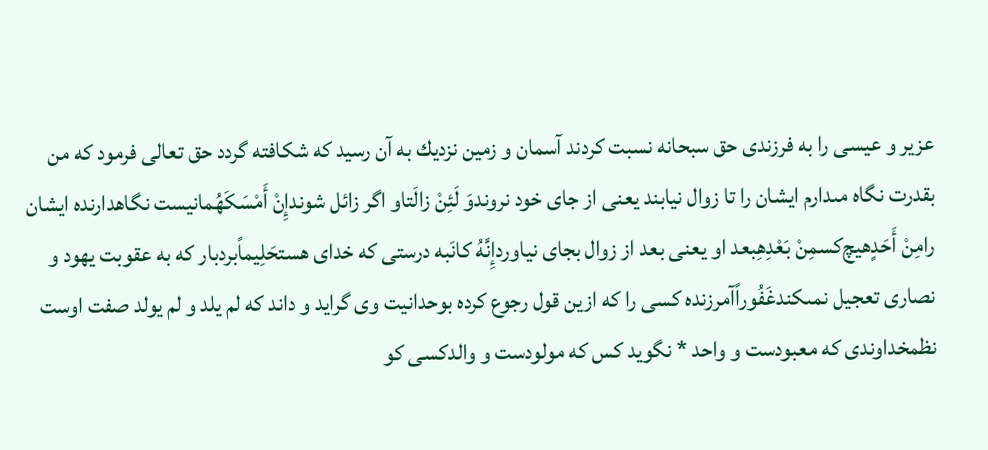عزير و عيسى را به فرزندى حق سبحانه نسبت كردند آسمان و زمين نزديك به آن رسيد كه شكافته گردد حق تعالى فرمود كه من بقدرت نگاه مىدارم ايشان را تا زوال نيابند يعنى از جاى خود نروندوَ لَئِنْ زالَتاو اگر زائل شوندإِنْ أَمْسَكَهُمانيست نگاهدارنده ايشان رامِنْ أَحَدٍهيچ‌كسمِنْ بَعْدِهِبعد او يعنى بعد از زوال بجاى نياوردإِنَّهُ كانَبه درستى كه خداى هستحَلِيماًبردبار كه به عقوبت يهود و نصارى تعجيل نمىكندغَفُوراًآمرزنده كسى را كه ازين قول رجوع كرده بوحدانيت وى گرايد و داند كه لم يلد و لم يولد صفت اوست نظمخداوندى كه معبودست و واحد * نگويد كس كه مولودست و والدكسى كو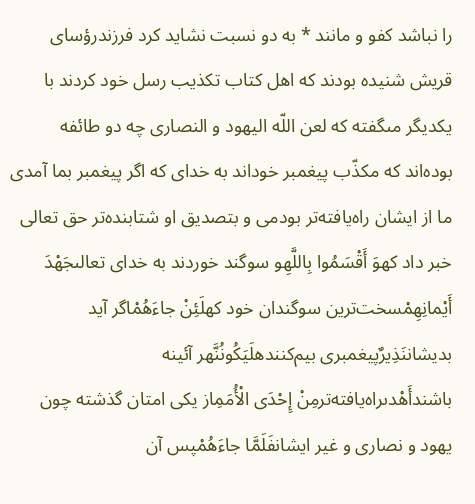را نباشد كفو و مانند * به دو نسبت نشايد كرد فرزندرؤساى قريش شنيده بودند كه اهل كتاب تكذيب رسل خود كردند با يكديگر مىگفته كه لعن اللّه اليهود و النصارى چه دو طائفه بوده‌اند كه مكذّب پيغمبر خوداند به خداى كه اگر پيغمبر بما آمدى ما از ايشان راه‌يافته‌تر بودمى و بتصديق او شتابنده‌تر حق تعالى خبر داد كهوَ أَقْسَمُوا بِاللَّهِو سوگند خوردند به خداى تعالىجَهْدَ أَيْمانِهِمْسخت‌ترين سوگندان خود كهلَئِنْ جاءَهُمْاگر آيد بديشاننَذِيرٌپيغمبرى بيم‌كنندهلَيَكُونُنَّهر آئينه باشندأَهْدىراه‌يافته‌ترمِنْ إِحْدَى الْأُمَمِاز يكى امتان گذشته چون يهود و نصارى و غير ايشانفَلَمَّا جاءَهُمْپس آن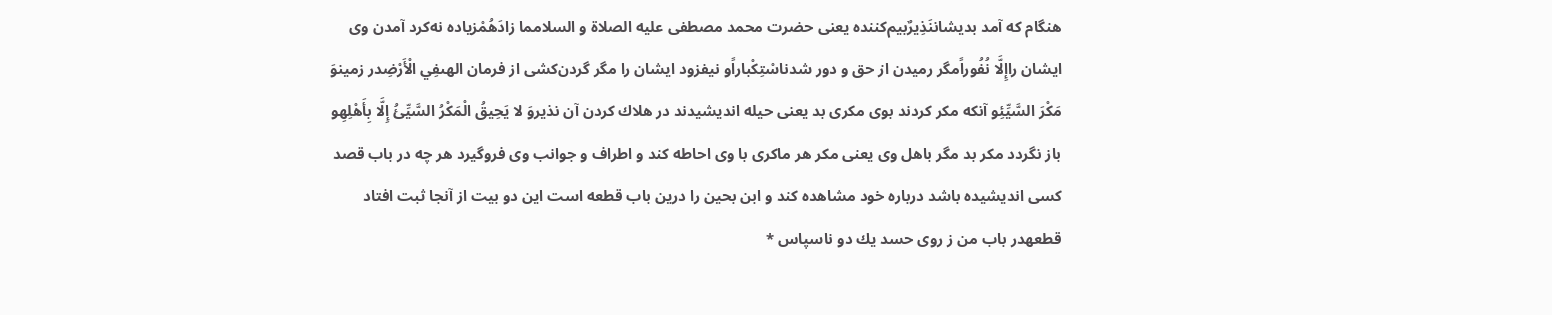هنگام كه آمد بديشاننَذِيرٌبيم‌كننده يعنى حضرت محمد مصطفى عليه الصلاة و السلامما زادَهُمْزياده نه‌كرد آمدن وى ايشان راإِلَّا نُفُوراًمگر رميدن از حق و دور شدناسْتِكْباراًو نيفزود ايشان را مگر گردن‌كشى از فرمان الهىفِي الْأَرْضِدر زمينوَ مَكْرَ السَّيِّئِو آنكه مكر كردند بوى مكرى بد يعنى حيله انديشيدند در هلاك كردن آن نذيروَ لا يَحِيقُ الْمَكْرُ السَّيِّئُ إِلَّا بِأَهْلِهِو باز نگردد مكر بد مگر باهل وى يعنى مكر هر ماكرى با وى احاطه كند و اطراف و جوانب وى فروگيرد هر چه در باب قصد كسى انديشيده باشد درباره خود مشاهده كند و ابن بحين را درين باب قطعه است اين دو بيت از آنجا ثبت افتاد قطعهدر باب من ز روى حسد يك دو ناسپاس *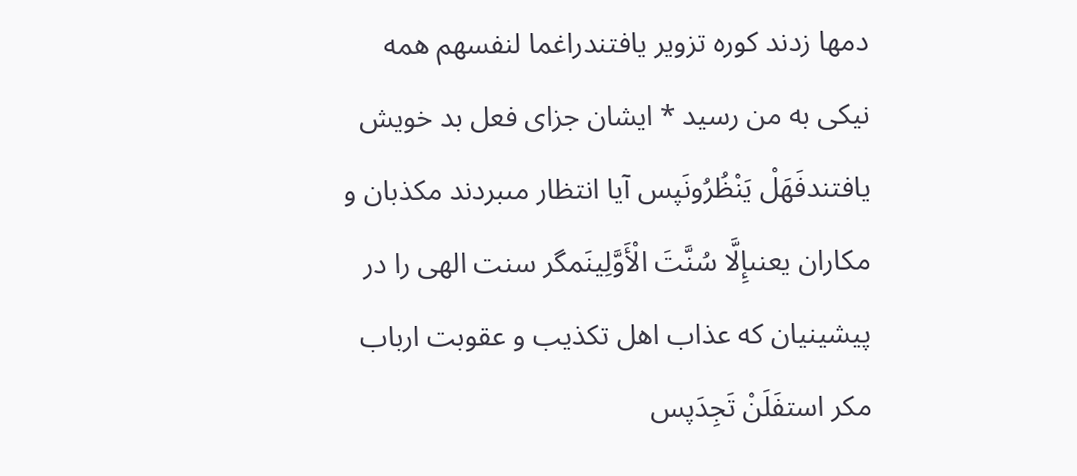دمها زدند كوره تزوير يافتندراغما لنفسهم همه نيكى به من رسيد * ايشان جزاى فعل بد خويش يافتندفَهَلْ يَنْظُرُونَپس آيا انتظار مىبردند مكذبان و مكاران يعنىإِلَّا سُنَّتَ الْأَوَّلِينَمگر سنت الهى را در پيشينيان كه عذاب اهل تكذيب و عقوبت ارباب مكر استفَلَنْ تَجِدَپس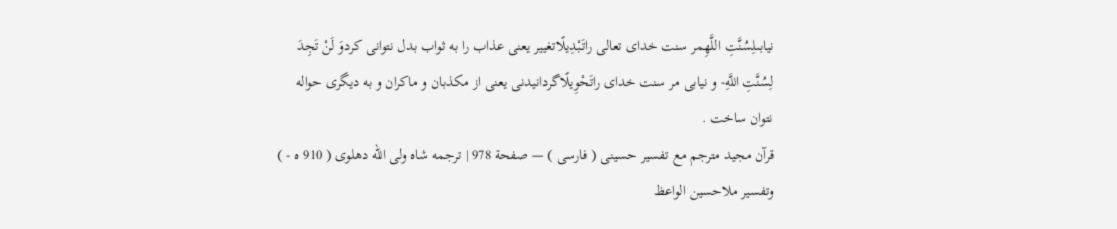نيابىلِسُنَّتِ اللَّهِمر سنت خداى تعالى راتَبْدِيلًاتغيير يعنى عذاب را به ثواب بدل نتوانى كردوَ لَنْ تَجِدَ لِسُنَّتِ اللَّهِ- و نيابى مر سنت خداى راتَحْوِيلًاگردانيدنى يعنى از مكذبان و ماكران و به ديگرى حواله نتوان ساخت .
قرآن مجيد مترجم مع تفسير حسينى ( فارسى ) — صفحة 978 | ترجمه شاه ولى الله دهلوى ( 910 ه - ) وتفسير ملاحسين الواعظ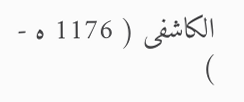الكاشفى ( 1176 ه - )